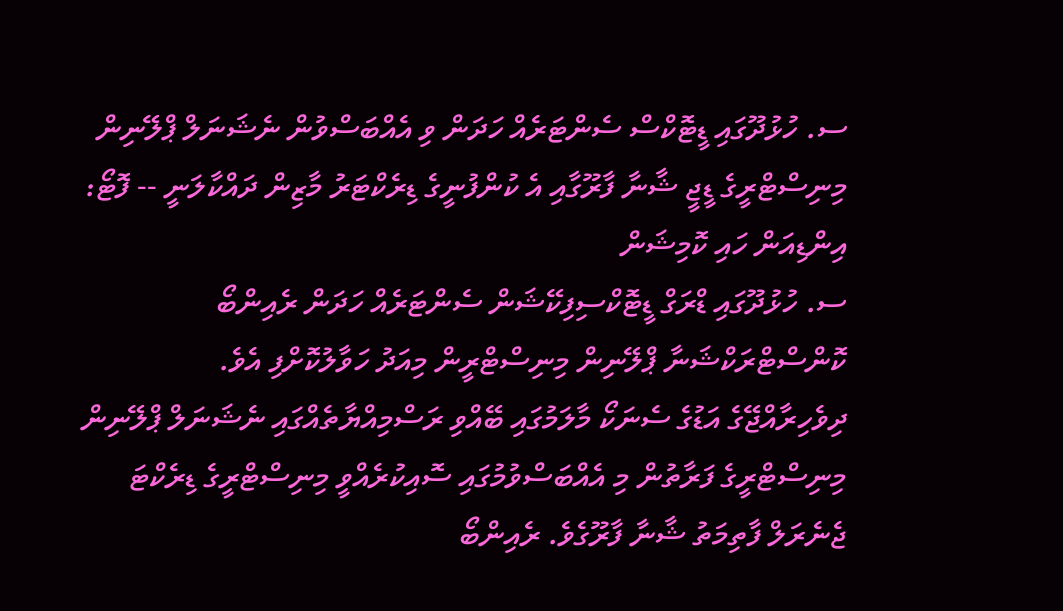ސ. ހުޅުދޫގައި ޑީޓޮކްސް ސެންޓަރެއް ހަދަން ވި އެއްބަސްވުން ނެޝަނަލް ޕްލޭނިން މިނިސްޓްރީގެ ޑީޖީ ޝާނާ ފާރޫގާއި އެ ކުންފުނީގެ ޑިރެކްޓަރު މާޒިން ދައްކާލަނީ -- ފޮޓޯ: އިންޑިއަން ހައި ކޮމިޝަން
ސ. ހުޅުދޫގައި ޑްރަގް ޑީޓޮކްސިފިކޭޝަން ސެންޓަރެއް ހަދަން ރެއިންބޯ ކޮންސްޓްރަކްޝަނާ ޕްލޭނިން މިނިސްޓްރީން މިއަދު ހަވާލުކޮށްފި އެވެ.
ދިވެހިރާއްޖޭގެ އަޑުގެ ސެނަކޯ މާލަމުގައި ބޭއްވި ރަސްމިއްޔާތެއްގައި ނެޝަނަލް ޕްލޭނިން މިނިސްޓްރީގެ ފަރާތުން މި އެއްބަސްވުމުގައި ސޮއިކުރެއްވީ މިނިސްޓްރީގެ ޑިރެކްޓަ ޖެނެރަލް ފާތިމަތު ޝާނާ ފާރޫގެވެ. ރެއިންބޯ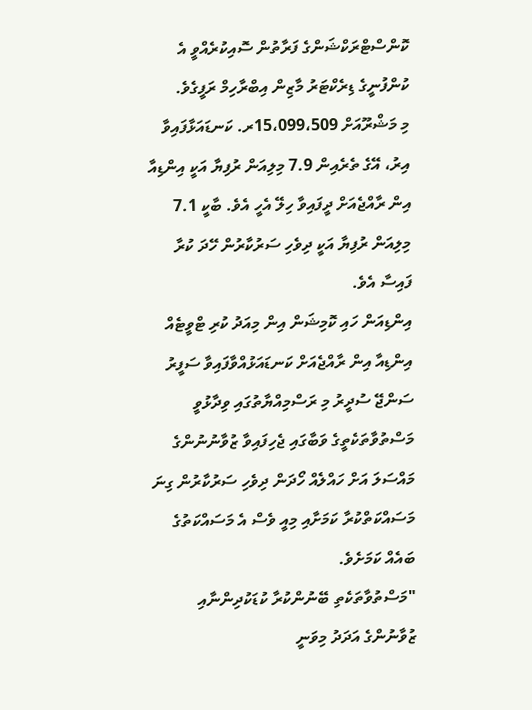ކޮންސްޓްރަކްޝަންގެ ފަރާތުން ސޮއިކުރެއްވީ އެ ކުންފުނީގެ ޑިރެކްޓަރު މާޒިން އިބްރާހިމް ރަފީގެވެ.
މި މަޝްރޫއަށް 15،099،509ރ. ކަނޑައަޅާފައިވާ އިރު، އޭގެ ތެރެއިން 7.9 މިލިއަން ރުފިޔާ އަކީ އިންޑިއާ އިން ރާއްޖެއަށް ދީފައިވާ ހިލޭ އެހީ އެވެ. ބާކީ 7.1 މިލިއަން ރުފިޔާ އަކީ ދިވެހި ސަރުކާރުން ހޭދަ ކުރާ ފައިސާ އެވެ.
އިންޑިއަން ހައި ކޮމިޝަން އިން މިއަދު ކުރި ޓްވީޓެއް
އިންޑިއާ އިން ރާއްޖެއަށް ކަނޑައަޅުއްވާފައިވާ ސަފީރު ސަންޖޭ ސުދީރު މި ރަސްމިއްޔާތުގައި ވިދާޅުވީ މަސްތުވާތަކެތީގެ ވަބާގައި ޖެހިފައިވާ ޒުވާނުނުންގެ މައްސަލަ އަށް ހައްލެއް ހޯދަން ދިވެހި ސަރުކާރުން ގިނަ މަސައްކަތްކުރާ ކަމަށާއި މިއީ ވެސް އެ މަސައްކަތުގެ ބައެއް ކަމަށެވެ.
"މަސްތުވާތަކެތި ބޭނުންކުރާ ކުޑަކުދިންނާއި ޒުވާނުންގެ އަދަދު މިވަނީ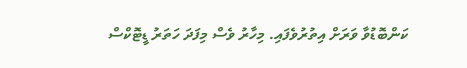ކަންބޮޑުވާ ވަރަށް އިތުރުވެފައި. މިހާރު ވެސް މިފަދަ ހަތަރު ޑީޓޮކްސް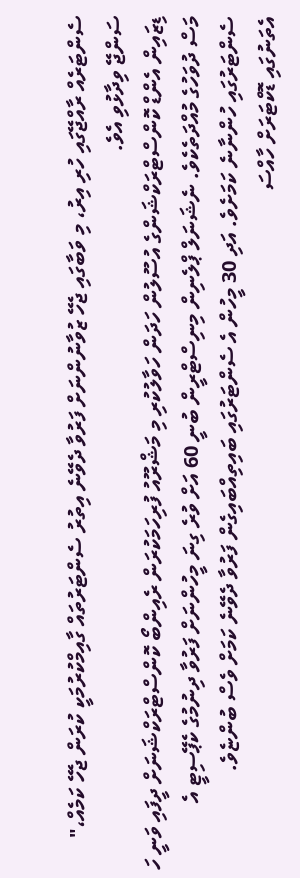ސެންޓަރެއް ރާއްޖޭގައި ހުރި އިރު، މި ވަބާގައި ޖެހޭ ޒުވާނުންނަށް ފަރުވާ ދެވޭނެ އިތުރު ސެންޓަރުތައް ގާއިމްކުރުމަކީ ކުރަން ޖެހޭ ކަމެއް،" ސަންޖޭ ވިދާޅުވި އެވެ.
ޑިޒައިން އެންޑް ކޮންސްޓްރަކްޝަންގެ އުސޫލުން ހަދަން ހަވާލުކުރި މި މަޝްރޫއު ފުރިހަމަކުރަން ރެއިންބޯ ކޮންސްޓްރަކްޝަނަށް ދީފައި ވަނީ ހަ މަސް ދުވަހުގެ މުއްދަތެކެވެ. ނެޝަނަލް ޕްލެނިން މިނިސްޓްރީން ބުނީ 60 އަށް ވުރެ ގިނަ މީހުންނަށް ފަރުވާ ދިނުމުގެ ކެޕޭސިޓީ އެ ސެންޓަރުގައި ހުންނާނެ ކަމަށެވެ. އަދި 30 މީހުން އެ ސެންޓަރުގައި ބައިތިއްބައިގެން ފަރުވާ ދެވޭނެ ކަމަށް ވެސް ބުންޏެވެ.
އެތަނުގައި ޑޮކްޓަރަށް ހާއްސަ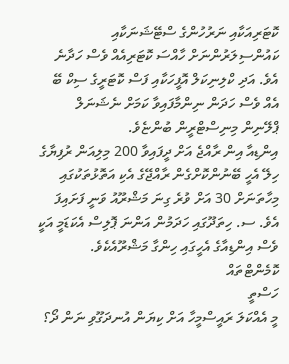ކޮޓަރިއަކާއި ނަރުހުންގެ ސްޓޭޝަނަކާއި ކައުންސިލަރުންނަށް ހާއްސަ ކޮޓަރިއެއް ވެސް ހަދާނެ އެވެ. އަދި ކްލިނިކަލް އޮފީހަކާއި ފަސް ކޮޓަރީގެ ސިކް ބޭ އެއް ވެސް ހަދަން ނިންމާފައިވާ ކަމަށް ނެޝަނަލް ޕްލޭނިން މިނިސްޓްރީން ބުންޏެވެ.
އިންޑިއާ އިން ރާއްޖެ އަށް ދީފައިވާ 200 މިލިއަން ރުފިޔާގެ ހިލޭ އެހީ ބޭނުންކޮށްގެން ރާއްޖޭގެ އެކި އަތޮޅުތަކުގައި މިހާތަނަށް 30 އަށް ވުރެ ގިނަ މަޝްރޫއު ވަނީ ފަށައިފަ އެވެ. ސ. ހިތަދޫގައި ހަދަމުން އަންނަ ޕޮލިސް އެކަޑަމީ އަކީ ވެސް އިންޑިއާގެ އެހީގައި ހިންގާ މަޝްރޫއެކެވެ.
ކޮމެންޓްތައް
ހަސްތީ
މީ އެއްކަލަ ރައީސްމީހާ އަށް ކިޔަން އުނދަގޫވި ނަން ދޯ؟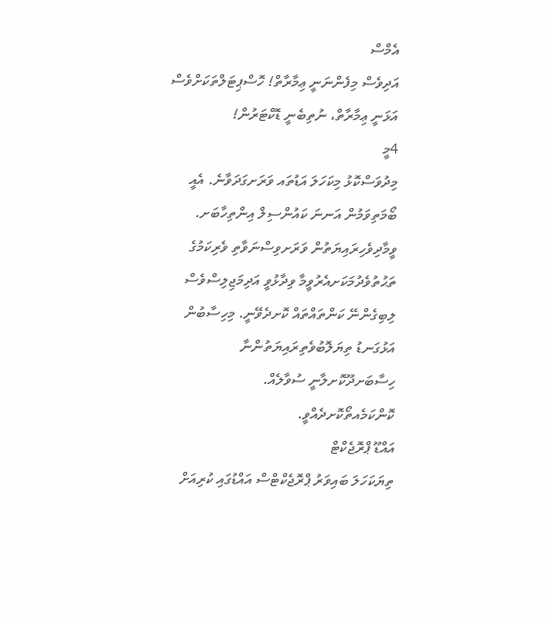އެމްސް
އަދިވެސް މިފެންނަނީ ޢިމާރާތް! ހޮސްޕިޓަލްތަކަށްވެސް އަޅަނީ ޢިމާރާތް، ނުތިބެނީ ޑޮކްޓަރުން!
4މީ
މިދުވަސްކޮޅު މިކަހަލަ އަޑުތައ ވަރަށގަދަވާނެ. އެއީ ބޯމަތިވަމުން އަނނަ ކައުންސިލް އިންތިހާބަށ. ވީމާދިވެހިރައިޔަތުން ވަރަށވިސްނަވާތި ވެރިކަމުގެ ތަޙުތުވެދުމަކަށއެރުވީމާ ވިދާޅުވީ އަދިމަޖިލިސްވެސް ލިބިގެންނޭ ކަންތައްތައް ކޮށދެވޭނީ. މިހިސާބުން އަޅުގަނޑު ތިޔަލޮބުވެތިރައިޔަތުންނާ ހިސާބަށދޫކޮށލާނީ ސުވާލެއް. ކޮންކަމެއތޯކޮށދެއްވީ.
އައްޑޫ ޕްރޮޖެކްޓް
ތިޔަކަހަލަ ބައިވަރު ޕްރޮޖެކްޓްސް އައްޑުގައި ކުރިއަށް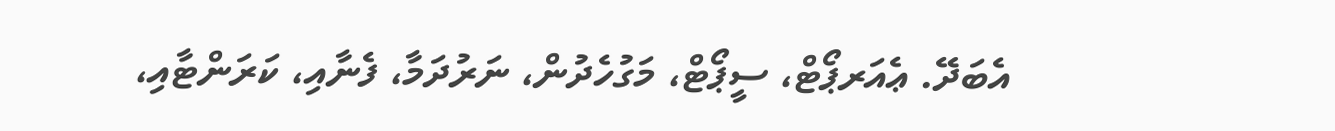އެބަދޭ. ޢެއަރޕޯޓް، ސީޕޯޓް، މަގުހެދުން، ނަރުދަމާ، ފެނާއި، ކަރަންޓާއި،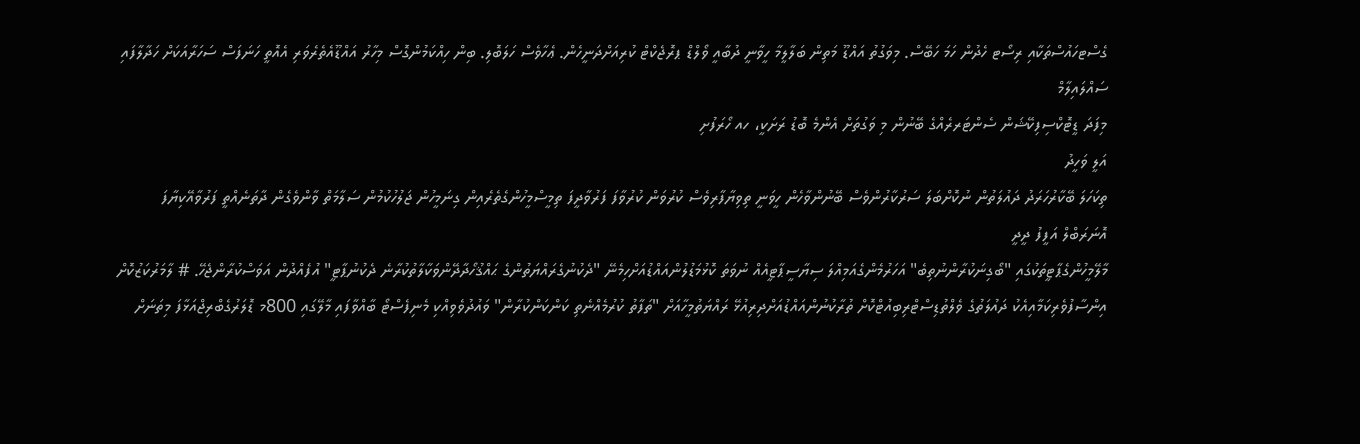ގެސްޓހައުސްތަކާއި ރިސޯޓ ހެދުން ހަމަ ހަބޭސް. މިވަގުތު އައްޑޫ މަތިން ބަލާލީމާ ހީވާނީ ދުބާއީ ވޯލްޑް ޕރޮޖެކްޓް ކުރިއަށްދަނީހެން. ޢެހާވެސް ހަލަބޮލި. ބިން ހިއްކަމުންގޮސް މިހާރު އައްޑޫއެތެރެވަރި އެއޮތީ ހަނަފަސް ސަހަރާއަކަށް ހަދާލާފައި
ސައްލައިލާމް
މިފަދަ ޑީޓޮކްސިފިކޭޝަން ސެންޓަރރެއްގެ ބޭނުން މި ވަގުތަށް އެންމެ ބޮޑު ރަށަކީ، ހއ ހޯރަފުށި
އަލީ ވަހީދު
ތިކަހަލަ ބޭކާރުހަރަދު ދައުލަތުން ނުކޮށްބަލަ ސަރުކާރުންވެސް ބޭނުންވާހެން ހީވަނީ ތިވިޔާފާރިވެސް ކުރުވަން ކުރުވާފަ ފަރުވާދީފަ ތިމީސްމީހުންގެތެރެއިން ގިނަމީހުން ޖަލުހުކުމުން ސަލާމަތް ވާންވެގެން ދާތަނެއްތީ ފަރުވާއޭކިޔާފަ
އޮނަރަބްލް އަފީފު ދީދީ
މާލޭމީހުންގެޕާޓީތަކުގައި "ބޯގިނަކުރާންނުތިބެ" އަހަރުމެންގެއަމިއްލަ ސިޔާސީޕާޓީއެއް ނުވަތަ ކޮޅުމަޑުލުންއައްޑުއަށްހިމެނޭ "ދެކުނުގެރައްޔަތުންގެ ޙައްޤުހޯދާދޭންވަކާލާތުކުރާނެ ދެކުނުޕާޓީ" އުފެއްދުން އަވަސްކުރާންޖެހޭ. # ލާމަރުކަޒުކޮށް އިންސާފުވެރިކަމާއިއެކު ދައުލަތުގެ ވެލްތުޑިސްޓްރިބިއުޓްކޮށް ތުރާކުނުންއައްޑުއަށްދިރިއުޅޭ ރައްޔަތުމީހާއަށް "ތަފާތު ކުރުމެއްނެތި ކަންކަންކުރާން" ވައުދުވެވިއްކި މެނިފެސްޓޯ ބާއްވާފައި މާލޭގައި 800މ ޑޮލަރުގެބްރިޖްއަޅާފަ މިތަނަށް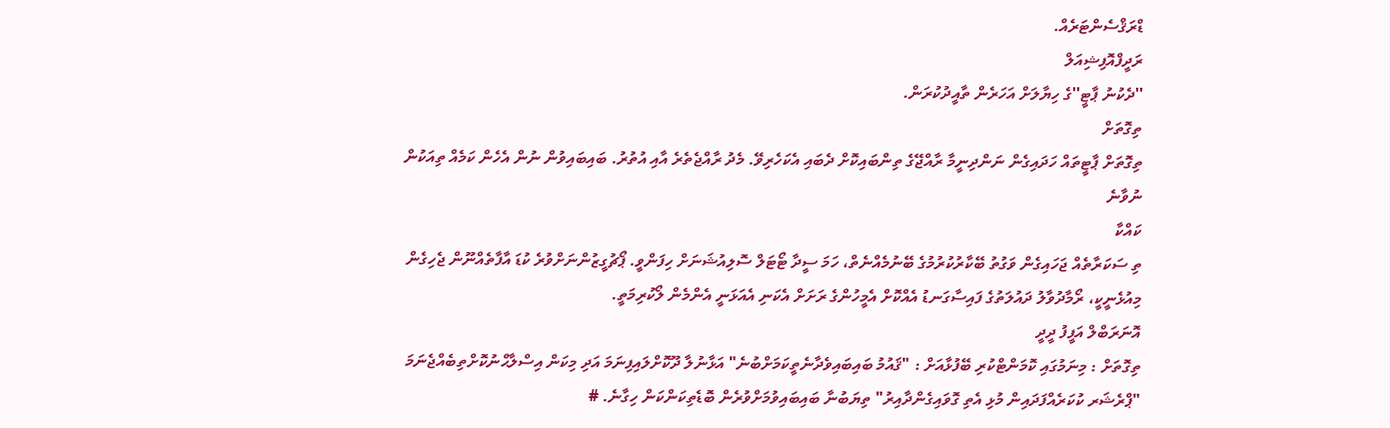ޑްރަޤްސެންޓަރެއް.
ރަދީފްއޮފިޝިއަލް
''ދެކުނު ޕާޓީ''ގެ ހިޔާލަށް އަހަރެން ތާއީދުކުރަން.
ތިގޮތަށް
ތިގޮތަށް ޕާޓީތައް ހަދައިގެން ނަންދިނީމާ ރާއްޖޭގެ ތިންބައިކޮށް ދެބައި އެކަހެރިވޭ. މެދު ރާއްޖެތެރެ އާއި އުތުރު. ބައިބައިވުން ނުން އެހެން ކަމެއް ތިއަކުން ނުވާނެ
ކައްކާ
ތި ސަކަރާތެއް ޖަހައިގެން ވަގުތު ބޭކާރުކުރުމުގެ ބޭނުމެއްނެތް، ހަމަ ސީދާ ޓޯޓަލް ސޮލިއުޝަނަށް ހިފަންވީ. ޕޯޗުގީޒުންނަށްވުރެ ކުޑަ އާފާތެއްނޫން ޖެހިގެން މިއުޅެނީކީ، ރޯމާދުވާލު ދައުލަތުގެ ފައިސާގަނޑު އެއްކޮށް އެމީހުންގެ ރަށަށް އެކަނި އެއަޅަނީ އެންމެން ލޯކުރިމަތީ.
އޮނަރަބްލް އަފީފު ދީދީ
ތިގޮތަށް : މިނަމުގައި ކޮމަންޓްކުރި ބޭފުޅާއަށް : "ޤައުމު ބައިބައިވެދާނެތީކަމަށްބުނެ" އަޅާނުލާ ދޫކޮށްލައިފިނަމަ އަދި މިކަން އިސްލާޙްނުކޮށްތިބެއްޖެނަމަ "ޕްރެޝަރ ކުކަރެއްފަދައިން މުޅި އެތި ގޮވައިގެންދާއިރު" ތިޔަބުނާ ބައިބައިވުމަށްވުރެން ބޮޑެތިކަންކަން ހިގާނެ. #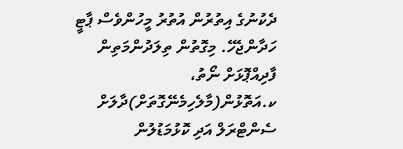ދެކުނުގެ އިތުރުން އުތުރު މީހުންވެސް ޕާޓީ ހަދާންޖެހޭ. މިގޮތުން ތިލަދުންމަތިން ފާދިއްޕޮޅަށް ނޯތު، ކ.އަތޮޅުން(މާލެހިމެނޭގޮތަށް)ދާލަށް ސެންޓްރަލް އަދި ކޮޅުމަޑުލުން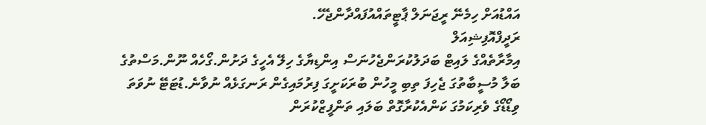އައްޑުއަށް ހިމެނޭ ރީޖަނަލް ޕާޓީތައްއުފައްދާންޖެހޭ.
ރަދީފްއޮފިޝިއަލް
އިމާރާތެއްގެ ލައިޓް ބަދަލުކުރަންޖެހުނަސް އިންޑިޔާގެ ހިލޭ އެހީގެ ދަށުން.ގޯހެއް ނޫން.މަސްތުގެ ބަލާ މުސީބާތުގަ ޖެހިފަ ތިބި މީހުން ބުރަކަށީގަ ފިރުމައިގެން ރަނގަޅެއް ނުވާނެ.ޑުޓަޓޭ ނުވަތަ ވިޑޯޑޯގެ ވެރިކަމުގަ ކަންއެކުރާގޮތް ބަލައި ތަންފީޒްކުރަން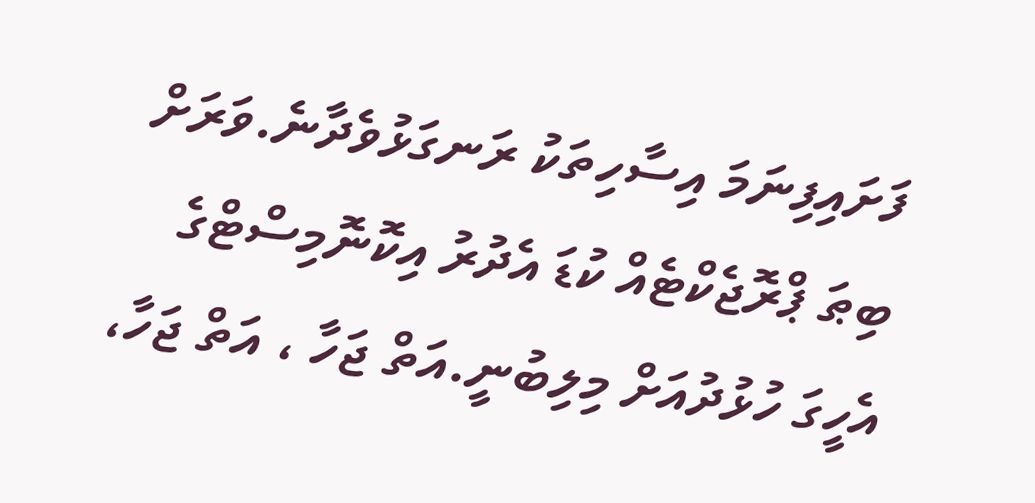ފަށައިފިނަމަ އިސާހިތަކު ރަނގަޅުވެދާނެ.ވަރަށް ބިޠަ ޕްރޮޖެކްޓެއް ކުޑަ އެދުރު އިކޮނޮމިސްޓްގެ އެހީގަ ހުޅުދުއަށް މިލިބުނީ.އަތް ޖަހާ ، އަތް ޖަހާ،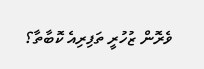ވެރޮން ޒުހުރީ ތަފިރިއެ ކޮބާތާ؟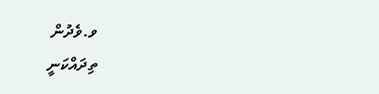ވ.ވެދުން
ތިދައްކަނީ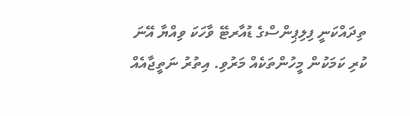ތިދައްކަނީ ފިލިޕިންސްގެ ޑުއާރޓޭ ވާހަކަ ވިއްޔާ އޭނަ ކުރި ކަމަކުން މީހުންތަކެއް މަރުވި. އިތުރު ނަތީޖާއެއް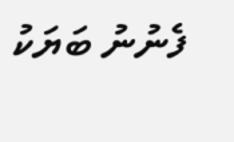ފެނުނު ބަޔަކު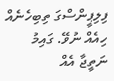ފިލިޕީންސްގަ ތިބިހެނެއް ހިއެއް ނުވޭ. ގައިމު ނަތީޖާ އެއް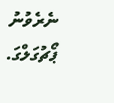ނެރެވުނު ޕޯޗުގަލްގަ.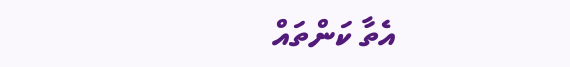އެތާ ކަންތައް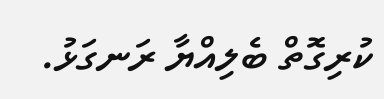ކުރިގޮތް ބެލިއްޔާ ރަނގަޅު.